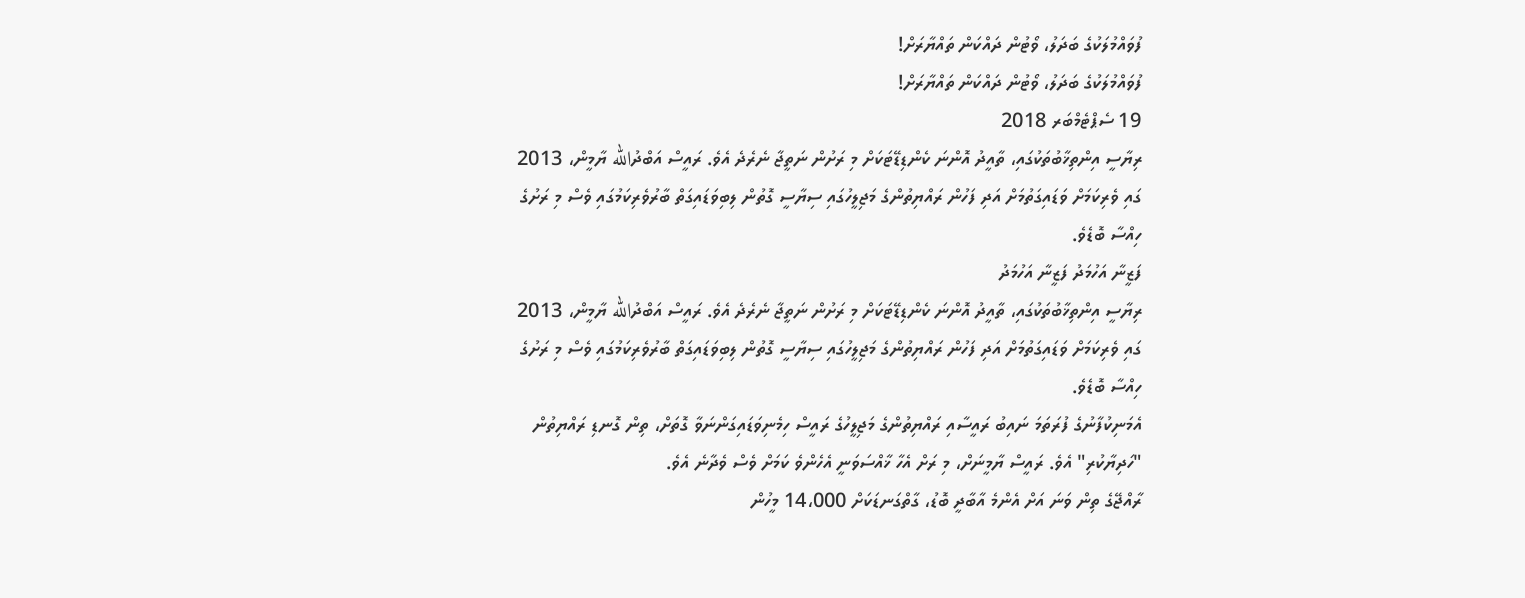ފުވައްމުލަކުގެ ބަދަލު، ވޯޓުން ދައްކަން ތައްޔާރަށް!
ފުވައްމުލަކުގެ ބަދަލު، ވޯޓުން ދައްކަން ތައްޔާރަށް!
19 ސެޕްޓެމްބަރ 2018
ރިޔާސީ އިންތިޚާބުތަކުގައި، ތާއީދު އޮންނަ ކެންޑިޑޭޓަކަށް މި ރަށުން ނަތީޖާ ނެރެދެ އެވެ. ރައީސް އަބްދުالله ޔާމީން، 2013 ގައި ވެރިކަމަށް ވަޑައިގަތުމަށް އަދި ފަހުން ރައްޔިތުންގެ މަޖިލީހުގައި ސިޔާސީ ގޮތުން ލިބިވަޑައިގަތް ބާރުވެރިކަމުގައި ވެސް މި ރަށުގެ ހިއްސާ ބޮޑެވެ.
ފަޒީނާ އަހުމަދު ފަޒީނާ އަހުމަދު
ރިޔާސީ އިންތިޚާބުތަކުގައި، ތާއީދު އޮންނަ ކެންޑިޑޭޓަކަށް މި ރަށުން ނަތީޖާ ނެރެދެ އެވެ. ރައީސް އަބްދުالله ޔާމީން، 2013 ގައި ވެރިކަމަށް ވަޑައިގަތުމަށް އަދި ފަހުން ރައްޔިތުންގެ މަޖިލީހުގައި ސިޔާސީ ގޮތުން ލިބިވަޑައިގަތް ބާރުވެރިކަމުގައި ވެސް މި ރަށުގެ ހިއްސާ ބޮޑެވެ.
އެމަނިކުފާނުގެ ފުރަތަމަ ނައިބު ރައީސާއި ރައްޔިތުންގެ މަޖިލީހުގެ ރައީސް ހިމެނިވަޑައިގަންނަވާ ގޮތަށް، ތިން ގޮނޑި ރައްޔިތުން "ހަދިޔާކުރި" އެވެ. ރައީސް ޔާމީނަށް، މި ރަށް އެހާ ޚާއްސަވަނީ އެހެންވެ ކަމަށް ވެސް ވެދާނެ އެވެ.
ރާއްޖޭގެ ތިން ވަނަ އަށް އެންމެ އާބާދީ ބޮޑު، ގާތްގަނޑަކަށް 14،000 މީހުން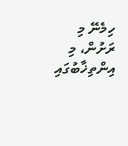ހިމެނޭ މި ރަށުން، މި އިންތިޚާބުގައި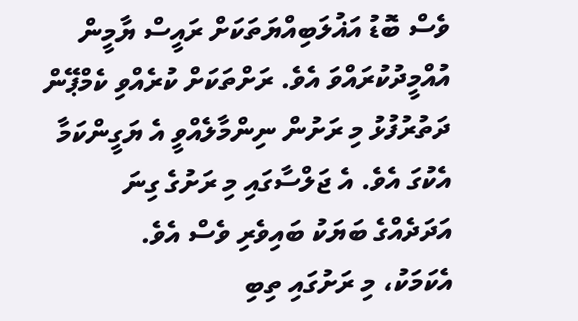ވެސް ބޮޑު އަޣުލަބިއްޔަތަކަށް ރައީސް ޔާމީން އުއްމީދުކުރައްވަ އެވެ. ރަށްތަކަށް ކުރެއްވި ކެމްޕޭން ދަތުރުފުޅު މި ރަށުން ނިންމާލެއްވީ އެ ޔަގީންކަމާ އެކުގަ އެވެ. އެ ޖަލްސާގައި މި ރަށުގެ ގިނަ އަދަދެއްގެ ބަޔަކު ބައިވެރި ވެސް އެވެ.
އެކަމަކު، މި ރަށުގައި ތިބި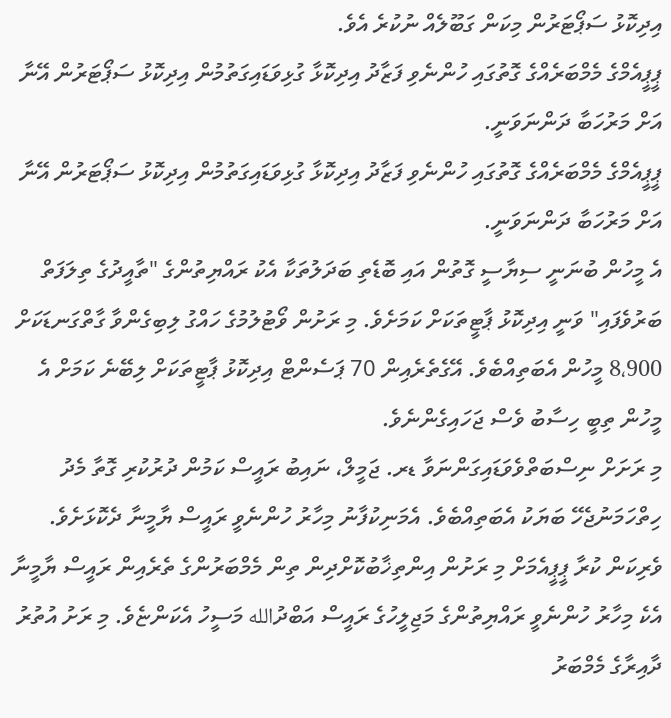އިދިކޮޅު ސަޕޯޓަރުން މިކަން ގަބޫލެއް ނުކުރެ އެވެ.
ޕީޕީއެމްގެ މެމްބަރެއްގެ ގޮތުގައި ހުންނެވި ފަޒާދު އިދިކޮޅާ ގުޅިވަޑައިގަތުމުން އިދިކޮޅު ސަޕޯޓަރުން އޭނާ އަށް މަރުހަބާ ދަންނަވަނީ.
ޕީޕީއެމްގެ މެމްބަރެއްގެ ގޮތުގައި ހުންނެވި ފަޒާދު އިދިކޮޅާ ގުޅިވަޑައިގަތުމުން އިދިކޮޅު ސަޕޯޓަރުން އޭނާ އަށް މަރުހަބާ ދަންނަވަނީ.
އެ މީހުން ބުނަނީ ސިޔާސީ ގޮތުން އައި ބޮޑެތި ބަދަލުތަކާ އެކު ރައްޔިތުންގެ "ތާއީދުގެ ތިލަފަތް ބަރުވެފައި" ވަނީ އިދިކޮޅު ޕާޓީތަކަށް ކަމަށެވެ. މި ރަށުން ވޯޓުލުމުގެ ހައްގު ލިބިގެންވާ ގާތްގަނޑަކަށް 8،900 މީހުން އެބަތިއްބެވެ. އޭގެތެރެއިން 70 ޕަސެންޓް އިދިކޮޅު ޕާޓީތަކަށް ލިބޭނެ ކަމަށް އެ މީހުން ތިބީ ހިސާބު ވެސް ޖަހައިގެންނެވެ.
މި ރަށަށް ނިސްބަތްވެވަޑައިގަންނަވާ ޑރ. ޖަމީލް، ނައިބު ރައީސް ކަމުން ދުރުކުރި ގޮތާ މެދު ހިތްހަމަނުޖެހޭ ބަޔަކު އެބަތިއްބެވެ. އެމަނިކުފާނު މިހާރު ހުންނެވީ ރައީސް ޔާމީނާ ދެކޮޅަށެވެ.
ވެރިކަން ކުރާ ޕީޕީއެމަށް މި ރަށުން އިންތިޚާބުކޮށްދިން ތިން މެމްބަރުންގެ ތެރެއިން ރައީސް ޔާމީނާ އެކެ މިހާރު ހުންނެވީ ރައްޔިތުންގެ މަޖިލީހުގެ ރައީސް އަބްދުالله މަސީހު އެކަންޏެވެ. މި ރަށު އުތުރު ދާއިރާގެ މެމްބަރު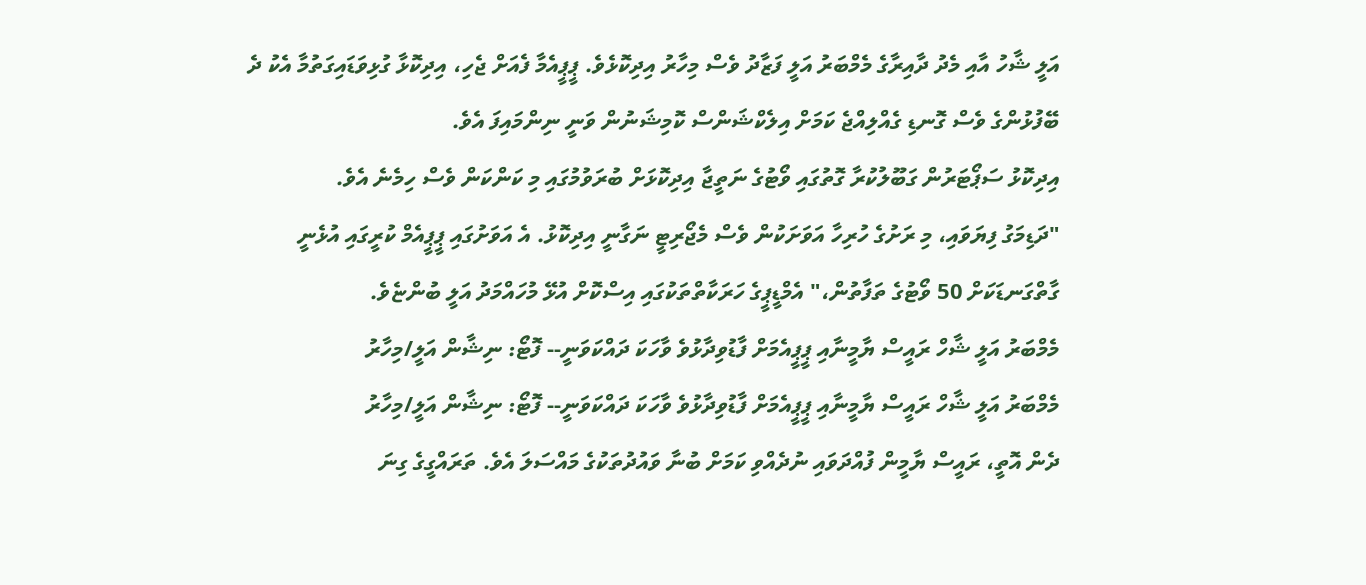އަލީ ޝާހު އާއި މެދު ދާއިރާގެ މެމްބަރު އަލީ ފަޒާދު ވެސް މިހާރު އިދިކޮޅެވެ. ޕީޕީއެމާ ފެއަށް ޖެހި، އިދިކޮޅާ ގުޅިވަޑައިގަތުމާ އެކު ދެ ބޭފުޅުންގެ ވެސް ގޮނޑި ގެއްލިއްޖެ ކަމަށް އިލެކްޝަންސް ކޮމިޝަނުން ވަނީ ނިންމައިފަ އެވެ.
އިދިކޮޅު ސަޕޯޓަރުން ގަބޫލުކުރާ ގޮތުގައި ވޯޓުގެ ނަތީޖާ އިދިކޮޅަށް ބުރަވުމުގައި މި ކަންކަން ވެސް ހިމެނެ އެވެ.
"ދަޑިމަގު ފިޔަވައި، މި ރަށުގެ ހުރިހާ އަވަށަކުން ވެސް މެޖޯރިޓީ ނަގާނީ އިދިކޮޅު. އެ އަވަށުގައި ޕީޕީއެމް ކުރީގައި އުޅެނީ ގާތްގަނޑަކަށް 50 ވޯޓުގެ ތަފާތުން،" އެމްޑީޕީގެ ހަރަކާތްތަކުގައި އިސްކޮށް އުޅޭ މުހައްމަދު އަލީ ބުންޏެވެ.
މެމްބަރު އަލީ ޝާހް ރައީސް ޔާމީނާއި ޕީޕީއެމަށް ފާޑުވިދާޅުވެ ވާހަކަ ދައްކަވަނީ-- ފޮޓޯ: ނިޝާން އަލީ/މިހާރު
މެމްބަރު އަލީ ޝާހް ރައީސް ޔާމީނާއި ޕީޕީއެމަށް ފާޑުވިދާޅުވެ ވާހަކަ ދައްކަވަނީ-- ފޮޓޯ: ނިޝާން އަލީ/މިހާރު
ދެން އޮތީ، ރައީސް ޔާމީން ފުއްދަވައި ނުދެއްވި ކަމަށް ބުނާ ވައުދުތަކުގެ މައްސަލަ އެވެ. ތަރައްގީގެ ގިނަ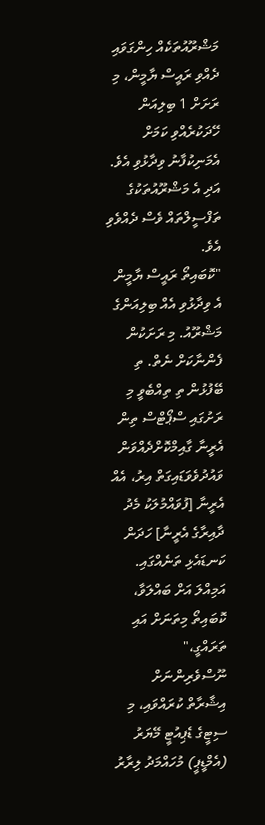މަޝްރޫއުތަކެއް ހިންގަވައި ދެއްވި ރައީސް ޔާމީން، މި ރަށަށް 1 ބިލިއަން ހޭދަކުރެއްވި ކަމަށް އެމަނިކުފާނު ވިދާޅުވި އެވެ. އަދި އެ މަޝްރޫއުތަކުގެ ތަފްސީލްތައް ވެސް ދެއްވެވި އެވެ.
"ކޮބައިތޯ ރައީސް ޔާމީން އެ ވިދާޅުވި އެއް ބިލިއަންގެ މަޝްރޫއު. މި ރަށަކުން ފެންނާކަށް ނެތް. ތި ބޭފުޅުން ތި ތިއްބެވީ މި ރަށުގައި ސްޕޯޓްސް ތިން އެރީނާ ގާއިމްކޮށްދެއްވަން ވައުދުވެވަޑައިގަތް އިރު، އެއް އެރީނާ [ފުވައްމުލަކު މެދު ދާއިރާގެ އެރީނާ] ހަދަން ކަނޑައެޅި ތަނެއްގައި. އަމިއްލަ އަށް ބައްލަވާ، ކޮބައިތޯ މިތަނަށް އައި ތަރައްގީ،" ނޫސްވެރިންނަށް އިޝާރާތް ކުރައްވައި، މި ސިޓީގެ ޑެޕިއުޓީ މޭޔަރު (އެމްޑީޕީ) މުހައްމަދު ލިރާރު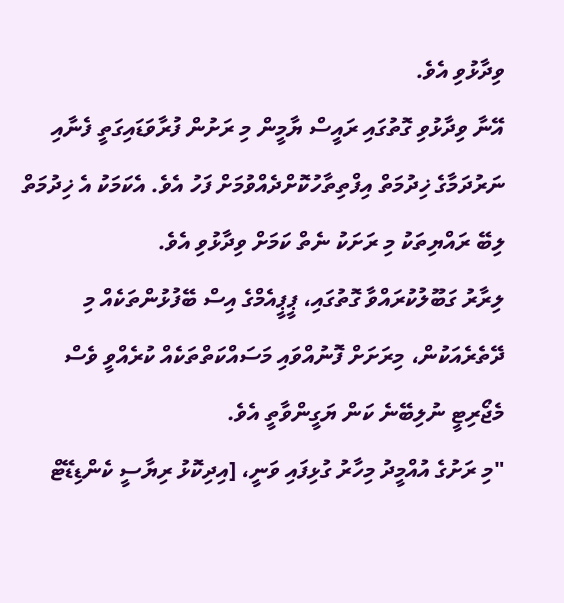ވިދާޅުވި އެވެ.
އޭނާ ވިދާޅުވި ގޮތުގައި ރައީސް ޔާމީން މި ރަށުން ފުރާވަޑައިގަތީ ފެނާއި ނަރުދަމާގެ ޚިދުމަތް އިފްތިތާހުކޮށްދެއްވުމަށް ފަހު އެވެ. އެކަމަކު އެ ޚިދުމަތް ލިބޭ ރައްޔިތަކު މި ރަށަކު ނެތް ކަމަށް ވިދާޅުވި އެވެ.
ލިރާރު ގަބޫލުކުރައްވާ ގޮތުގައި، ޕީޕީއެމްގެ އިސް ބޭފުޅުންތަކެއް މި ދޭތެރެއަކުން، މިރަށަށް ފޮނުއްވައި މަސައްކަތްތަކެއް ކުރެއްވީ ވެސް މެޖޯރިޓީ ނުލިބޭނެ ކަން ޔަގީންވާތީ އެވެ.
"މި ރަށުގެ އުއްމީދު މިހާރު ގުޅިފައި ވަނީ، [އިދިކޮޅު ރިޔާސީ ކެންޑިޑޭޓް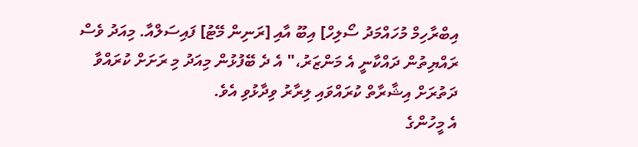އިބްރާހިމް މުހައްމަދު ސޯލިހް] އިބޫ އާއި [ރަނިން މޭޓު] ފައިސަލްއާ. މިއަދު ވެސް ރައްޔިތުން ދައްކާނީ އެ މަންޒަރު،" އެ ދެ ބޭފުޅުން މިއަދު މި ރަށަށް ކުރައްވާ ދަތުރަށް އިޝާރާތް ކުރައްވައި ލިރާރު ވިދާޅުވި އެވެ.
އެ މީހުންގެ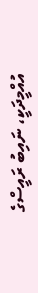އުއްމީދަކީ، ނައިބު ރައީސްގެ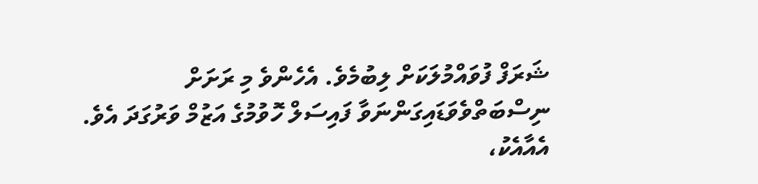ޝަރަފް ފުވައްމުލަކަށް ލިބުމެވެ. އެހެންވެ މި ރަށަށް ނިސްބަތްވެވަޑައިގަންނަވާ ފައިސަލް ހޮވުމުގެ އަޒުމް ވަރުގަދަ އެވެ.
އެއާއެކު،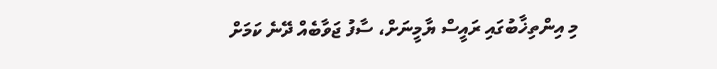މި އިންތިޚާބުގައި ރައީސް ޔާމީނަށް، ސާފު ޖަވާބެއް ދޭނެ ކަމަށް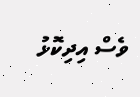ވެސް އިދިކޮޅު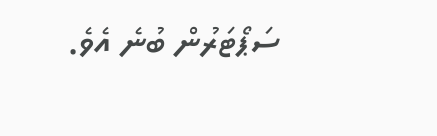ސަޕޯޓަރުން ބުނެ އެވެ.